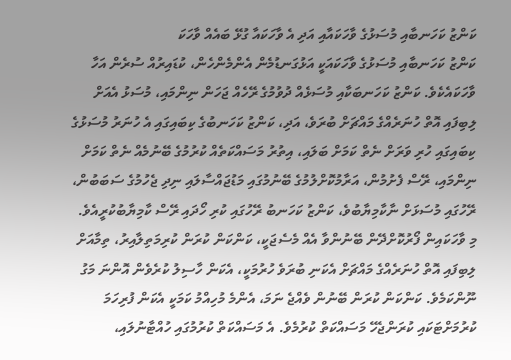ކަންޒު ކަހަނބާއި މުސަޅުގެ ވާހަކައާއި އަދި އެ ވާހަކައާ ގުޅޭ ބައެއް ވާހަކަ
ކަންޒު ކަހަނބާއި މުސަޅުގެ ވާހަކައަކީ އަޅުގަނޑުމެން އެންމެންހެން، ކުޑައިރުއް ސުރެން އަހާ ވާހަކައެކެވެ. ކަންޒު ކަހަނބަކާއި މުސަޅެއް ދުވުމުގެ ރޭހެއް ޖަހަން ނިންމައި، މުސަޅު އެއަށް ލިބިފައި އޮތް ހުނަރެއްގެ މައްޗަށް ބުރަވެ، އަދި، ކަންޒު ކަހަނބުގެ ކިބައިގައި އެ ހުނަރު މުސަޅުގެ ކިބައިގައި ހުރި ވަރަށް ނެތް ކަމަށް ބަލައި، އިތުރު މަސައްކަތެއް ކުރުމުގެ ބޭނުމެއް ނެތް ކަމަށް ނިންމައި، ރޭސް ފެށުމުން، އަރާމުކޮށްލުމުގެ ބޭނުމުގައި މަޑުޖައްސާލައި ނިދި ޖެހުމުގެ ސަބަބުން، ރޭހުގައި މުސަޅަށް ނާކާމިޔާބުވެ، ކަންޒު ކަހަނބު ރޭހުގައި ކުރި ހޯދައި ރޭސް ކާމިޔާބުކުރީއެވެ.
މި ވާހަކައިން ފޯރުކޮށްދޭން ބޭނުންވާ އެއް މެސެޖަކީ، ކަންކަން ކުރަން ކުރިމަތިލާއިރު، ތިމާއަށް ލިބިފައި އޮތް ހުނަރެއްގެ މައްޗަށް އެކަނި ބުރަވެ ހުރުމަކީ، އެކަން ހާސިލު ކުރެވެން އޮންނަ މަގު ނޫންކަމެވެ. ކަންކަން ކުރަން ބޭނުން ވެއްޖެ ނަމަ، އެންމެ މުހިއްމު ކަމަކީ އެކަން ފުރިހަމަ ކުރުމަށްޓަކައި ކުރަންޖެހޭ މަސައްކަތް ކުރުމެވެ. އެ މަސައްކަތް ކުރުމުގައި ހުއްޓާނުލައި،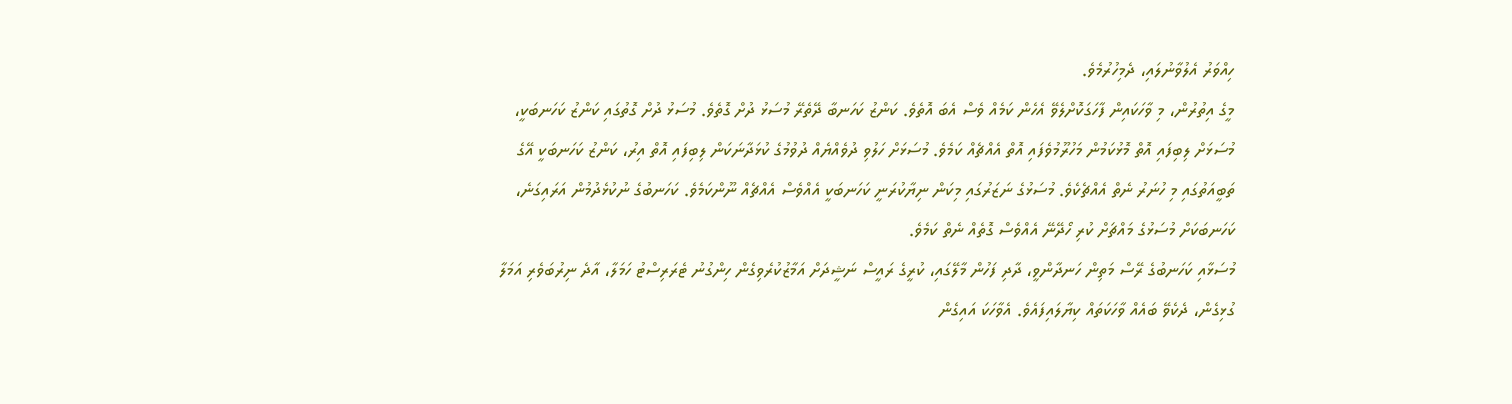ހިއްވަރު އެލުވާނުލައި، ދެމިހުރުމެވެ.
މީގެ އިތުރުން، މި ވާހަކައިން ފާހަގަކޮށްލެވޭ އެހެން ކަމެއް ވެސް އެބަ އޮތެވެ. ކަންޒު ކަހަނބާ ދޭތެރޭ މުސަޅު ދުށް ގޮތެވެ. މުސަޅު ދުށް ގޮތުގައި ކަންޒު ކަހަނބަކީ، މުސަޅަށް ލިބިފައި އޮތް މޮޅުކަމުން މަހުރޫމުވެފައި އޮތް އެއްޗެއް ކަމެވެ. މުސަޅަށް ހަލުވި ދުވެއްޔެއް ދުވުމުގެ ކުޅަދާނަކަން ލިބިފައި އޮތް އިރު، ކަންޒު ކަހަނބަކީ އޭގެ ތަބީއަތުގައި މި ހުނަރު ނެތް އެއްޗެކެވެ. މުސަޅުގެ ނަޒަރުގައި މިކަން ނިޔާކުރަނީ ކަހަނބަކީ އެއްވެސް އެއްޗެއް ނޫންކަމެވެ. ކަހަނބުގެ ނުކުޅެދުމުން އަރައިގަނެ، ކަހަނބަކަށް މުސަޅުގެ މައްޗަށް ކުރި ހޯދޭނޭ އެއްވެސް ގޮތެއް ނެތް ކަމެވެ.
މުސަޅާއި ކަހަނބުގެ ރޭސް މަތިން ހަނދާންވީ، ދާދި ފަހުން މާލޭގައި، ކުރީގެ ރައީސް ނަޝީދަށް އަމާޒުކުރެވިގެން ހިންގުނު ޓެރަރިސްޓު ހަމަލާ، އާދެ ނިރުބަވެރި އަމަލާ ގުޅިގެން، ދެކެވޭ ބައެއް ވާހަކަތައް ކިޔާލައިފައެވެ. އެވާހަކަ އައިގެން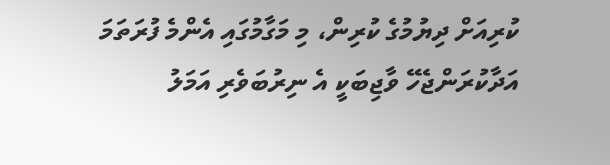ކުރިއަށް ދިޔުމުގެ ކުރިން، މި މަގާމުގައި އެންމެ ފުރަތަމަ އަދާކުރަންޖެހޭ ވާޖިބަކީ އެ ނިރުބަވެރި އަމަލު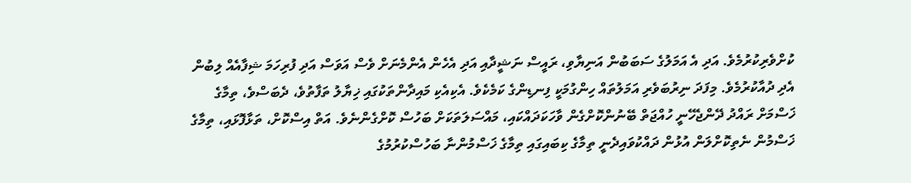ކުށްވެރިކުރުމެވެ. އަދި އެ އަމަލުގެ ސަބަބުން އަނިޔާވި، ރައީސް ނަޝީދާއި އަދި އެހެން އެންމެނަށް ވެސް އަވަސް އަދި ފުރިހަމަ ޝިފާއެއް ލިބުން އެދި ދުއާކުރުމެވެ. މިފަދަ ނިރުބަވެރި އަމަލުތައް ހިންގުމަކީ ފިނޑިންގެ ކަމެކެވެ. އެކިއެކި މައިދާންތަކުގައި ޚިޔާލު ތަފާތުވެ، ދެބަސްވެ، ތިމާގެ ޚަސްމަށް ރައްދު ދޭންޖެހޭނީ ހުއްޖަތް ބޭނުންކޮށްގެން ވާހަކަދައްކައި، މައްސަލަތަކަށް ބަހުސް ކޮށްގެންނެވެ. އަތް އިސްކޮށް، ތަޅާފޮޅައި، ތިމާގެ ޚަސްމުން ނެތިކޮށްލަން އުޅުން ދައްކުވައިދެނީ ތިމާގެ ކިބައިގައި ތިމާގެ ޚަސްމުންނާ ބަހުސްކުރުމުގެ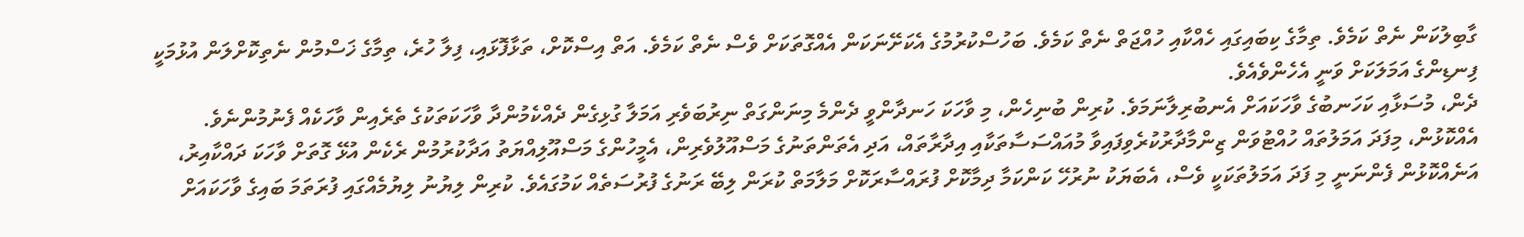ގާބިލުކަން ނެތް ކަމެވެ. ތިމާގެ ކިބައިގައި ހެއްކާއި ހުއްޖަތް ނެތް ކަމެވެ. ބަހުސްކުރުމުގެ އެކަށޭނަކަން އެއްގޮތަކަށް ވެސް ނެތް ކަމެވެ. އަތް އިސްކޮށް، ތަޅާފޮޅައި، ފިލާ ހުރެ، ތިމާގެ ޚަސްމުން ނެތިކޮށްލަން އުޅުމަކީ ފިނޑިންގެ އަމަލަކަށް ވަނީ އެހެންވެއެވެ.
ދެން، މުސަޅާއި ކަހަނބުގެ ވާހަކައަށް އެނބުރިލާނަމަވެ. ކުރިން ބުނިހެން، މި ވާހަކަ ހަނދާންވީ ދެންމެ މިނަންގަތް ނިރުބަވެރި އަމަލާ ގުޅިގެން ދެއްކެމުންދާ ވާހަކަތަކުގެ ތެރެއިން ވާހަކެއް ފެނުމުންނެވެ. އެއްކޮޅުން، މިފަދަ އަމަލުތައް ހުއްޓުވަން ޒިންމާދާރުކުރެވިފައިވާ މުއައްސަސާތަކާއި އިދާރާތައް، އަދި އެތަންތަނުގެ މަސްއޫލުވެރިން، އެމީހުންގެ މަސްއޫލިއްޔަތު އަދާކުރުމުން ރެކެން އުޅޭ ގޮތަށް ވާހަކަ ދައްކާއިރު، އަނެއްކޮޅުން ފެންނަނީ މި ފަދަ އަމަލުތަކަކީ ވެސް، އެބަޔަކު ނުރުހޭ ކަންކަމާ ދިމާކޮށް ފުރައްސާރަކޮށް މަލާމަތް ކުރަން ލިބޭ ރަނުގެ ފުރުސަތެއް ކަމުގައެވެ. ކުރިން ލިޔުނު ލިޔުމެއްގައި ފުރަތަމަ ބައިގެ ވާހަކައަށް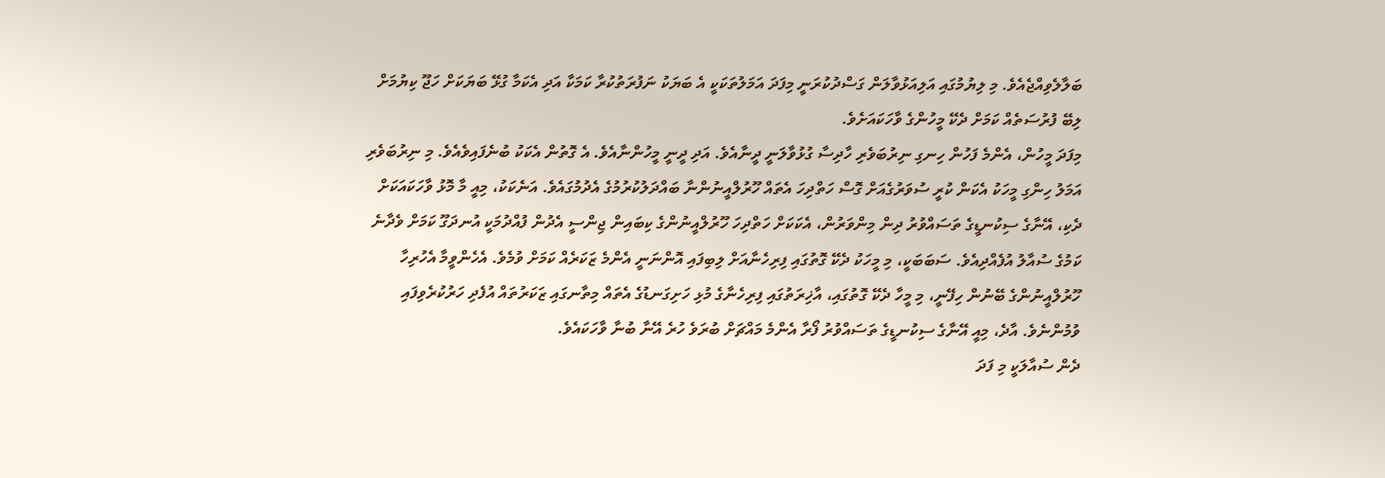ބަލާލެވިއްޖެއެވެ. މި ލިޔުމުގައި އަލިއަޅުވާލަން ގަސްދުކުރަނީ މިފަދަ އަމަލުތަކަކީ އެ ބަޔަކު ނަފުރަތުކުރާ ކަމަކާ އަދި އެކަމާ ގުޅޭ ބަޔަކަށް ހަޖޫ ކިޔުމަށް ލިބޭ ފުރުސަތެއް ކަމަށް ދެކޭ މީހުންގެ ވާހަކައަށެވެ.
މިފަދަ މީހުން، އެންމެ ފަހުން ހިނގި ނިރުބަވެރި ހާދިސާ ގުޅުވާލަނީ ދީނާއެވެ. އަދި ދީނީ މީހުންނާއެވެ. އެ ގޮތުން އެކަކު ބުނެފައިވެއެވެ. މި ނިރުބަވެރި އަމަލު ހިންގި މީހަކު އެކަން ކުރީ ސުވަރުގެއަށް ގޮސް ހަތްދިހަ އެތައް ހޫރުލްއީނުންނާ ބައްދަލުކުރުމުގެ އެދުމުގައެވެ. އަނެކަކު، މިއީ މާ މޮޅު ވާހަކައަކަށް ދެކި، އޭނާގެ ސިކުނޑީގެ ތަސައްވުރު ދިން މިންވަރުން، އެކަކަށް ހަތްދިހަ ހޫރުލްއީނުންގެ ކިބައިން ޖިންސީ އެދުން ފުއްދުމަކީ އުނދަގޫ ކަމަށް ވެދާނެ ކަމުގެ ސުއާލު އުފެއްދިއެވެ. ސަބަބަކީ، މި މީހަކު ދެކޭ ގޮތުގައި ފިރިހެނާއަށް ލިބިފައި އޮންނަނީ އެންމެ ޒަކަރެއް ކަމަށް ވުމެވެ. އެހެންވީމާ އެހުރިހާ ހޫރުލްއީނުންގެ ބޭނުން ހިފޭނީ، މި މީހާ ދެކޭ ގޮތުގައި، އާޚިރަތުގައި ފިރިހެނާގެ މުޅި ހަށިގަނޑުގެ އެތައް މިތާނގައި ޒަކަރުތައް އުފެދި ހަރުކުރެވިފައި ވުމުންނެވެ. އާދެ، މިއީ އޭނާގެ ސިކުނޑީގެ ތަސައްވުރު ފޯރާ އެންމެ މައްޗަށް ބުރަވެ ހުރެ އޭނާ ބުނާ ވާހަކައެވެ.
ދެން ސުއާލަކީ މި ފަދަ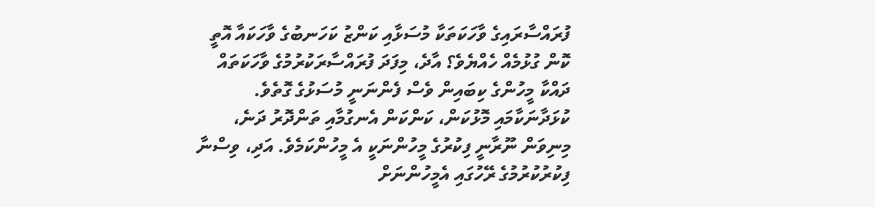ފުރައްސާރައިގެ ވާހަކަތަކާ މުސަޅާއި ކަންޒު ކަހަނބުގެ ވާހަކައާ އޮތީ ކޮން ގުޅުމެއް ހެއްޔެވެ؟ އާދެ، މިފަދަ ފުރައްސާރަކުރުމުގެ ވާހަކަތައް ދައްކާ މީހުންގެ ކިބައިން ވެސް ފެންނަނީ މުސަޅުގެ ގޮތެވެ. ކުޅަދާނަކާމައި މޮޅުކަން، ކަންކަން އެނގުމާއި ތަންދޮރު ދަނެ، މިނިވަން ނޫރާނީ ފިކުރުގެ މީހުންނަކީ އެ މީހުންކަމެވެ. އަދި، ވިސްނާ ފިކުރުކުރުމުގެ ރޭހުގައި އެމީހުންނަށް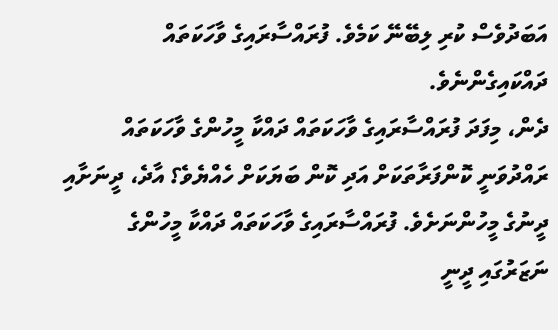އަބަދުވެސް ކުރި ލިބޭނޭ ކަމެވެ. ފުރައްސާރައިގެ ވާހަކަތައް ދައްކައިގެންނެވެ.
ދެން، މިފަދަ ފުރައްސާރައިގެ ވާހަކަތައް ދައްކާ މީހުންގެ ވާހަކަތައް ރައްދުވަނީ ކޮންފަރާތަކަށް އަދި ކޮން ބަޔަކަށް ހެއްޔެވެ؟ އާދެ، ދީނަށާއި ދީނުގެ މީހުންނަށެވެ. ފުރައްސާރައިގެ ވާހަކަތައް ދައްކާ މީހުންގެ ނަޒަރުގައި ދީނީ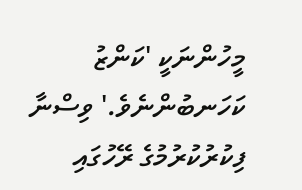މީހުންނަކީ 'ކަންޒު ކަހަނބުންނެވެ.' ވިސްނާ ފިކުރުކުރުމުގެ ރޭހުގައި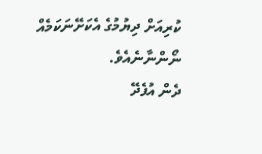ކުރިއަށް ދިޔުމުގެ އެކަށޭނަކަމެއް ނޯންނާނެއެވެ.
ދެން އުފެދޭ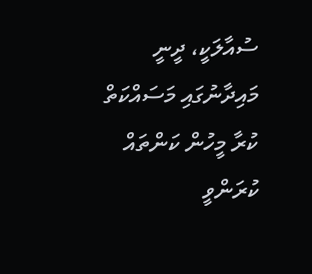ސުއާލަކީ، ދީނީ މައިދާނުގައި މަސައްކަތް ކުރާ މީހުން ކަންތައް ކުރަންވީ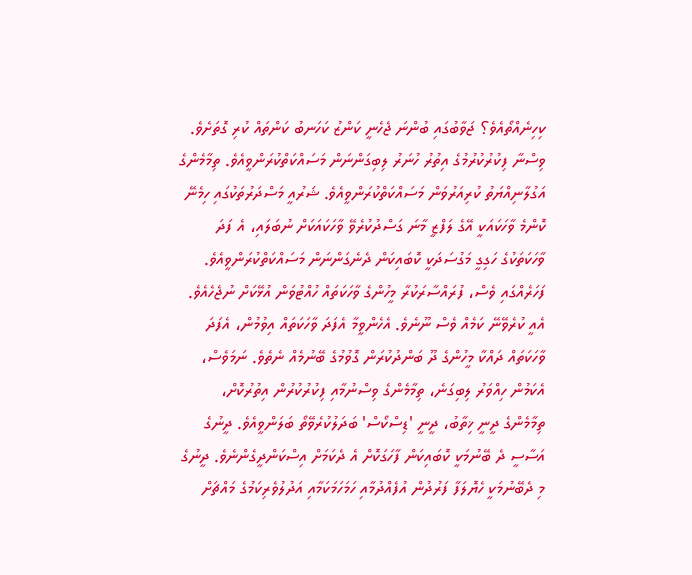ކިހިނެއްތޯއެވެ؟ ޖަވާބުގައި ބުންނަ ޖެހެނީ ކަންޒު ކަހަނބު ކަންތައް ކުރި ގޮތަށެވެ. ވިސްނާ ފިކުރުކުރުމުގެ އިތުރު ހުނަރު ލިބިގަންނަން މަސައްކަތްކުރަންވީއެވެ. ތިމާމެންގެ އަގުލާނިއްޔަތު ކުރިއަރުވަން މަސައްކަތްކުރަންވީއެވެ. ޝަރުއީ މަސްދަރުތަކުގައި ހިމެނޭ ކޮންމެ ވާހަކައަކީ އޭގެ ލަފްޒީ މާނަ ގަސްދުކުރެވޭ ވާހަކައަކަށް ނުބަލައި، އެ ފަދަ ވާހަކަތަކުގެ ހަގިގީ މަގުސަދަކީ ކޮބައިކަން ދެނެގަންނަން މަސައްކަތްކުރަންވީއެވެ. ފަހަރެއްގައި ވެސް، ފުރައްސާރަކުރާ މީހުންގެ ވާހަކަތައް ހުއްޓުވަން އުޅޭކަށް ނުޖެހެއެވެ. އެއީ ކުރެވޭނޭ ކަމެއް ވެސް ނޫނެވެ. އެހެންވީމާ އެފަދަ ވާހަކަތައް އިވުމުން، އެފަދަ ވާހަކަތައް ދައްކާ މީހުންގެ ދޫ ބަންދުކުރަން ގޮވުމުގެ ބޭނުމެއް ނެތެވެ. ނަމަވެސް، އެކަމުން ހިއްވަރު ލިބިގަނެ، ތިމާމެންގެ ވިސްނުމާއި ފިކުރުކުރުން އިތުރުކޮށް، ތިމާމެންގެ ދީނީ ޚިތާބު، ދީނީ 'ޑިސްކޯސް' ބަދަލުކުރެވޭތޯ ބަލަންވީއެވެ. ދީނުގެ އަސާސީ ދެ ބޭނުމަކީ ކޮބައިކަން ފާހަގަކޮށް އެ ދެކަމަށް އިސްކަންދީގެންނެވެ. ދީނުގެ މި ދެބޭނުމަކީ ހެޔޮލަފާ ފަރުދުން އުފެއްދުމާއި ހަމަހަމަކަމާއި އަދުލުވެރިކަމުގެ މައްޗަށް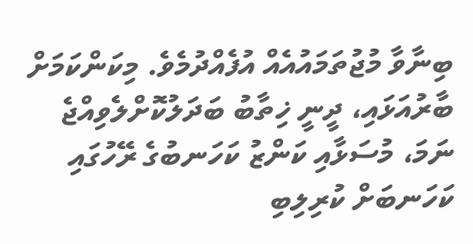ބިނާވާ މުޖުތަމައުއެއް އުފެއްދުމެވެ. މިކަންކަމަށް ބާރުއަޅައި، ދީނީ ޚިތާބު ބަދަލުކޮށްލެވިއްޖެ ނަމަ، މުސަޅާއި ކަންޒު ކަހަނބުގެ ރޭހުގައި ކަހަނބަށް ކުރިލިބި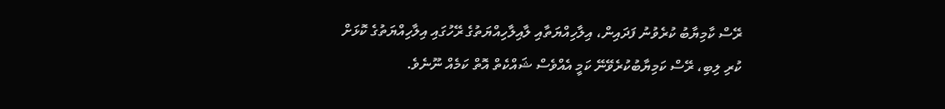ރޭސް ކާމިޔާބު ކުރެވުނު ފަދައިން، އިލާހިއްޔަތާއި ލާއިލާހިއްޔަތުގެ ރޭހުގައި އިލާހިއްޔަތުގެ ކޮޅަށް ކުރި ލިބި، ރޭސް ކަމިޔާބުކުރެވޭނޭ ކަމީ އެއްވެސް ޝައްކެތް އޮތް ކަމެއް ނޫނެވެ.